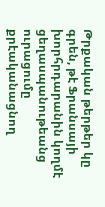Թրքական թերթեր կը գրեն, թէ Ֆրանսայի խորհրդարանին կողմէ ցեղասպանութեանց ուրացումը քրէականացնող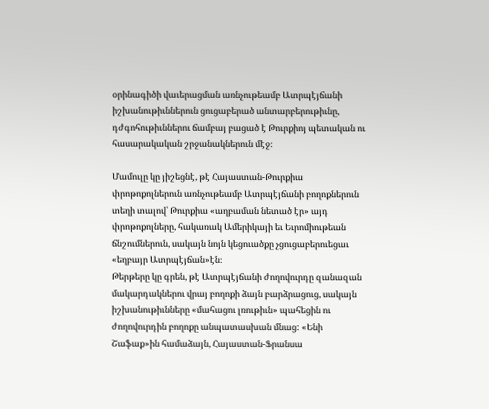օրինագիծի վաւերացման առնչութեամբ Ատրպէյճանի իշխանութիւններուն ցուցաբերած անտարբերութիւնը, դժգոհութիւններու ճամբայ բացած է Թուրքիոյ պետական ու հասարակական շրջանակներուն մէջ։

Մամուլը կը յիշեցնէ, թէ Հայաստան-Թուրքիա փրոթոքոլներուն առնչութեամբ Ատրպէյճանի բողոքներուն տեղի տալով՝ Թուրքիա «աղբաման նետած էր» այդ փրոթոքոլները, հակառակ Ամերիկայի եւ Եւրոմիութեան ճնշումներուն, սակայն նոյն կեցուածքը չցուցաբերուեցաւ «եղբայր Ատրպէյճան»էն։
Թերթերը կը գրեն, թէ Ատրպէյճանի ժողովուրդը զանազան մակարդակներու վրայ բողոքի ձայն բարձրացուց, սակայն իշխանութիւնները «մահացու լռութիւն» պահեցին ու ժողովուրդին բողոքը անպատասխան մնաց: «Ենի Շաֆաք»ին համաձայն, Հայաստան-Ֆրանսա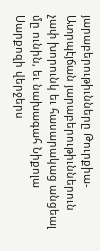յարաբերութիւնները Թուրքիա-Ատրպէյճան յարաբերութիւններուն չափ խորունկ եւ հասարակաց անցեալ մը ունին, եւ նախագահ Նիքոլա Սարքոզի վերջերս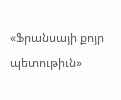«Ֆրանսայի քոյր պետութիւն»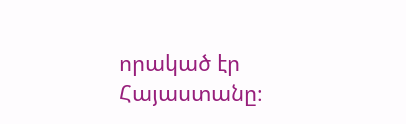որակած էր Հայաստանը։